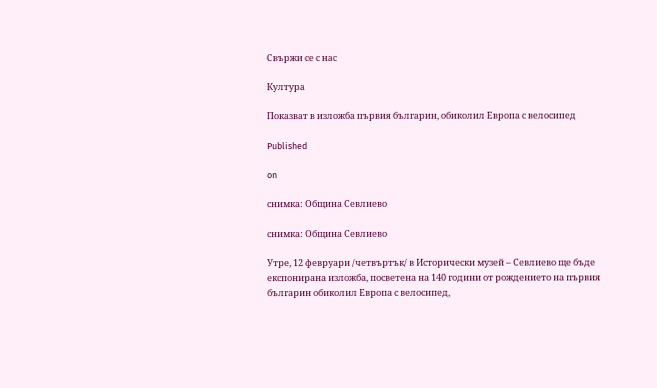Свържи се с нас

Култура

Показват в изложба първия българин, обиколил Европа с велосипед

Published

on

снимка: Община Севлиево

снимка: Община Севлиево

Утре, 12 февруари /четвъртък/ в Исторически музей – Севлиево ще бъде експонирана изложба, посветена на 140 години от рождението на първия българин обиколил Европа с велосипед,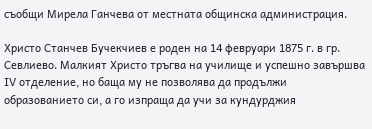съобщи Мирела Ганчева от местната общинска администрация.

Христо Станчев Бучекчиев е роден на 14 февруари 1875 г. в гр. Севлиево. Малкият Христо тръгва на училище и успешно завършва ІV отделение, но баща му не позволява да продължи образованието си, а го изпраща да учи за кундурджия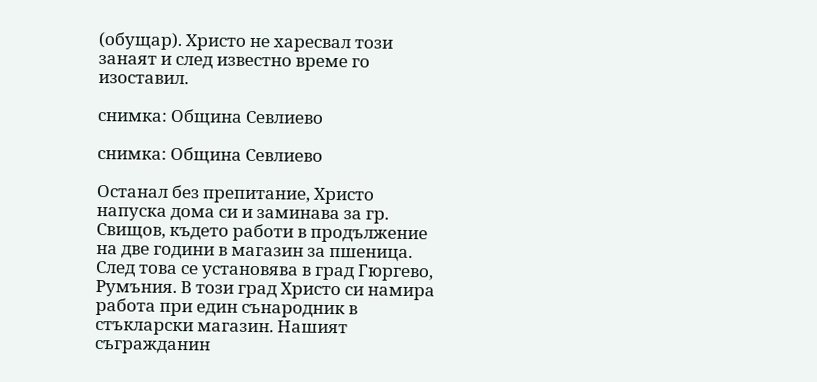(обущар). Христо не харесвал този занаят и след известно време го изоставил.

снимка: Община Севлиево

снимка: Община Севлиево

Останал без препитание, Христо напуска дома си и заминава за гр. Свищов, където работи в продължение на две години в магазин за пшеница. След това се установява в град Гюргево, Румъния. В този град Христо си намира работа при един сънародник в стъкларски магазин. Нашият съгражданин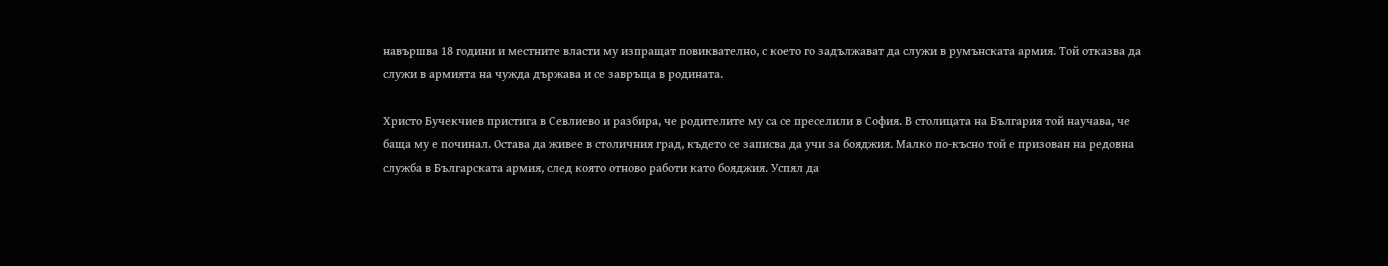навършва 18 години и местните власти му изпращат повиквателно, с което го задължават да служи в румънската армия. Той отказва да служи в армията на чужда държава и се завръща в родината.

Христо Бучекчиев пристига в Севлиево и разбира, че родителите му са се преселили в София. В столицата на България той научава, че баща му е починал. Остава да живее в столичния град, където се записва да учи за бояджия. Малко по-късно той е призован на редовна служба в Българската армия, след която отново работи като бояджия. Успял да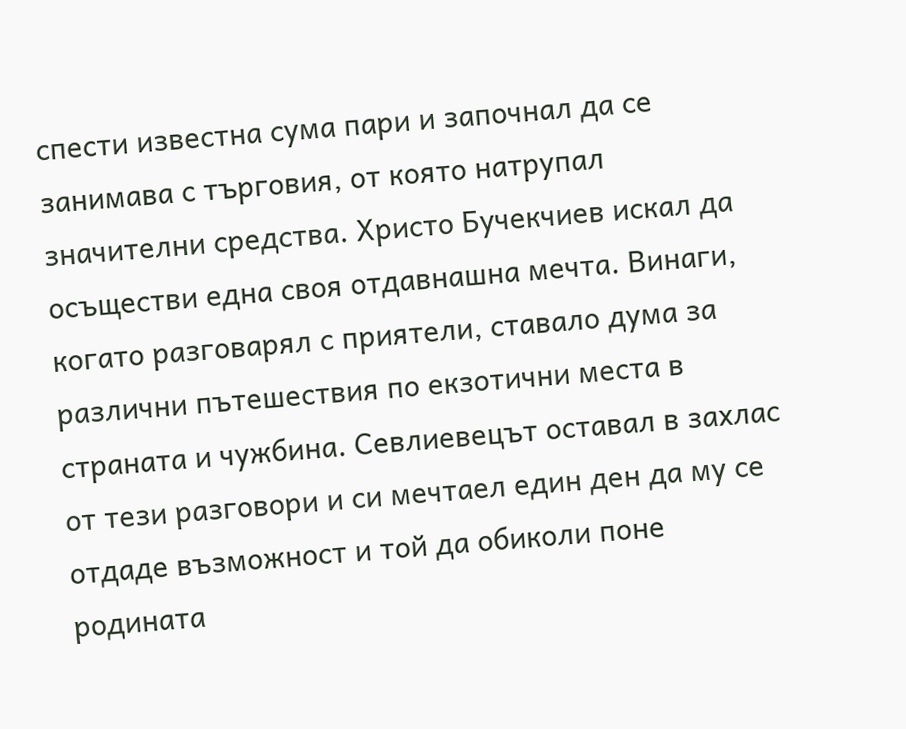спести известна сума пари и започнал да се занимава с търговия, от която натрупал значителни средства. Христо Бучекчиев искал да осъществи една своя отдавнашна мечта. Винаги, когато разговарял с приятели, ставало дума за различни пътешествия по екзотични места в страната и чужбина. Севлиевецът оставал в захлас от тези разговори и си мечтаел един ден да му се отдаде възможност и той да обиколи поне родината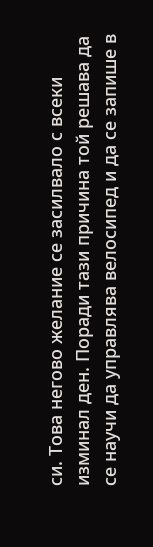си. Това негово желание се засилвало с всеки изминал ден. Поради тази причина той решава да се научи да управлява велосипед и да се запише в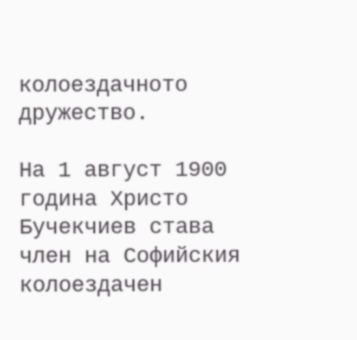колоездачното дружество.

На 1 август 1900 година Христо Бучекчиев става член на Софийския колоездачен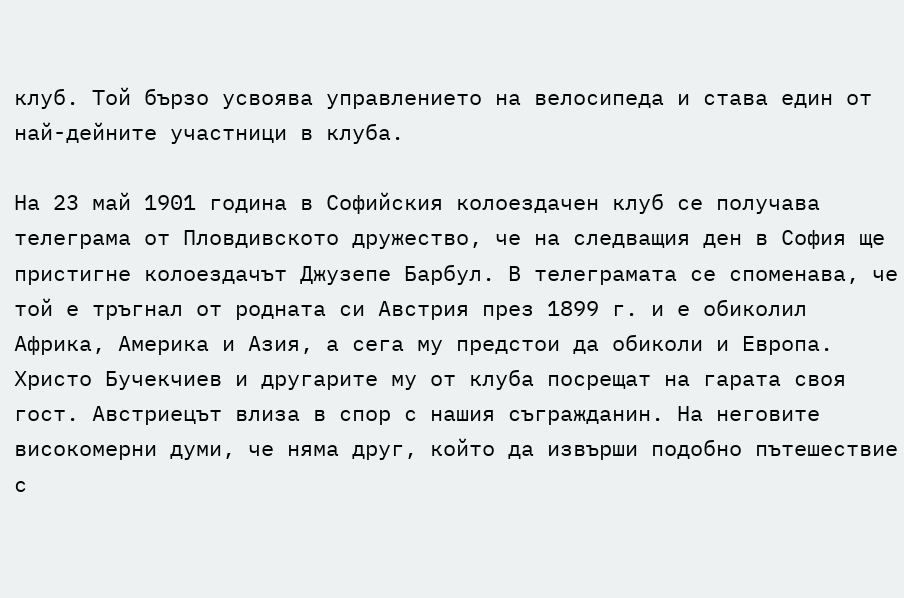клуб. Той бързо усвоява управлението на велосипеда и става един от най-дейните участници в клуба.

На 23 май 1901 година в Софийския колоездачен клуб се получава телеграма от Пловдивското дружество, че на следващия ден в София ще пристигне колоездачът Джузепе Барбул. В телеграмата се споменава, че той е тръгнал от родната си Австрия през 1899 г. и е обиколил Африка, Америка и Азия, а сега му предстои да обиколи и Европа. Христо Бучекчиев и другарите му от клуба посрещат на гарата своя гост. Австриецът влиза в спор с нашия съгражданин. На неговите високомерни думи, че няма друг, който да извърши подобно пътешествие с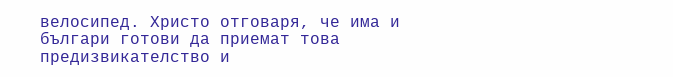велосипед. Христо отговаря, че има и българи готови да приемат това предизвикателство и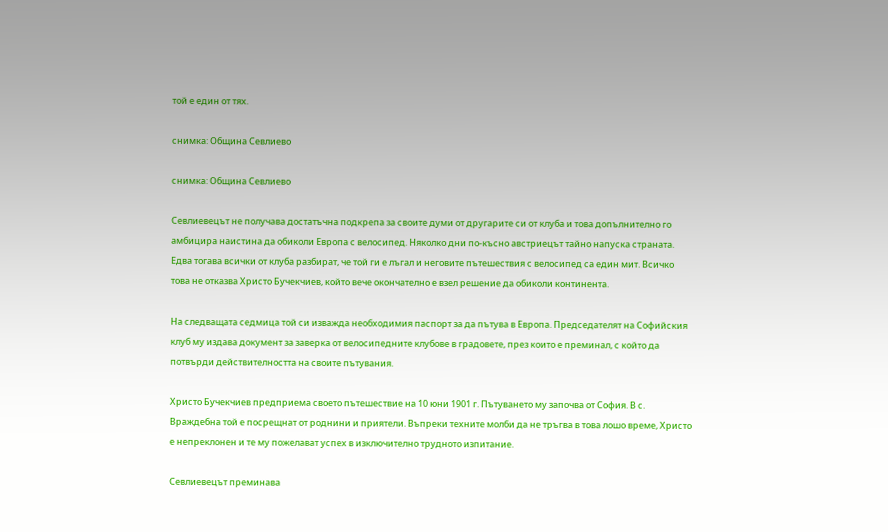той е един от тях.

снимка: Община Севлиево

снимка: Община Севлиево

Севлиевецът не получава достатъчна подкрепа за своите думи от другарите си от клуба и това допълнително го амбицира наистина да обиколи Европа с велосипед. Няколко дни по-късно австриецът тайно напуска страната. Едва тогава всички от клуба разбират, че той ги е лъгал и неговите пътешествия с велосипед са един мит. Всичко това не отказва Христо Бучекчиев, който вече окончателно е взел решение да обиколи континента.

На следващата седмица той си изважда необходимия паспорт за да пътува в Европа. Председателят на Софийския клуб му издава документ за заверка от велосипедните клубове в градовете, през които е преминал, с който да потвърди действителността на своите пътувания.

Христо Бучекчиев предприема своето пътешествие на 10 юни 1901 г. Пътуването му започва от София. В с. Враждебна той е посрещнат от роднини и приятели. Въпреки техните молби да не тръгва в това лошо време, Христо е непреклонен и те му пожелават успех в изключително трудното изпитание.

Севлиевецът преминава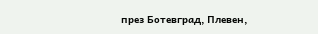през Ботевград, Плевен,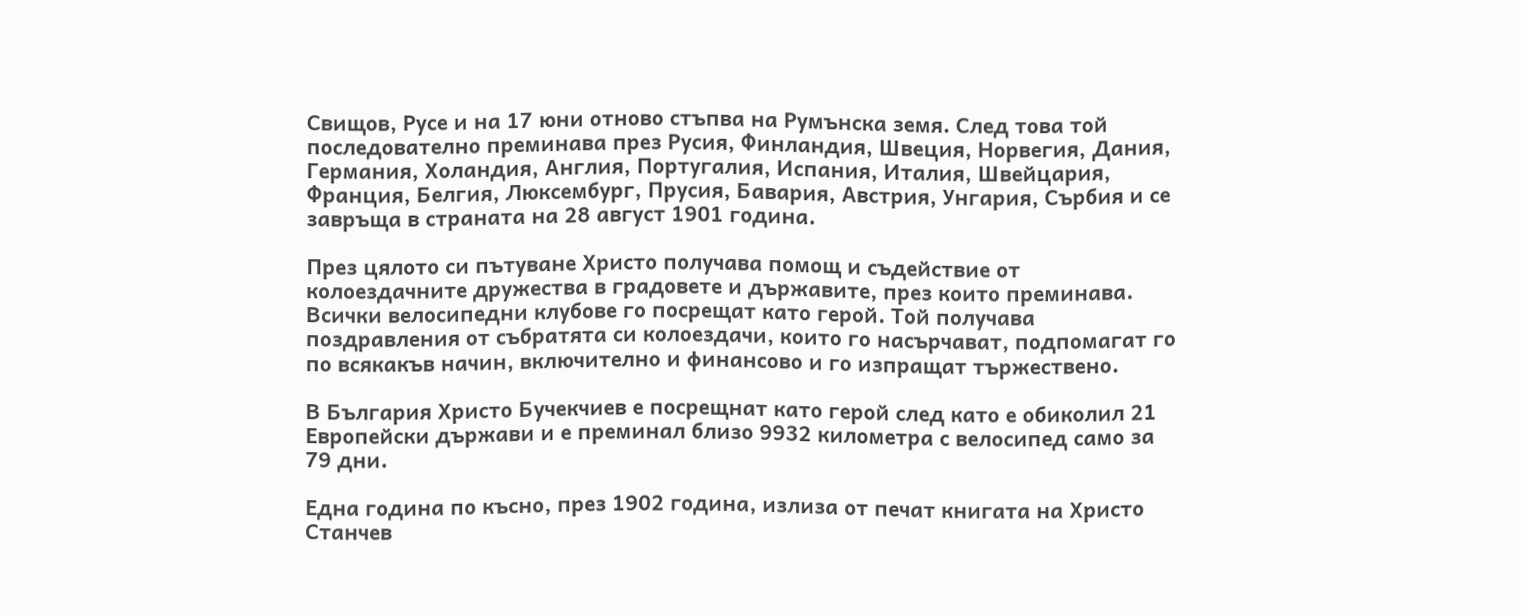Свищов, Русе и на 17 юни отново стъпва на Румънска земя. След това той последователно преминава през Русия, Финландия, Швеция, Норвегия, Дания, Германия, Холандия, Англия, Португалия, Испания, Италия, Швейцария, Франция, Белгия, Люксембург, Прусия, Бавария, Австрия, Унгария, Сърбия и се завръща в страната на 28 август 1901 година.

През цялото си пътуване Христо получава помощ и съдействие от колоездачните дружества в градовете и държавите, през които преминава. Всички велосипедни клубове го посрещат като герой. Той получава поздравления от събратята си колоездачи, които го насърчават, подпомагат го по всякакъв начин, включително и финансово и го изпращат тържествено.

В България Христо Бучекчиев е посрещнат като герой след като е обиколил 21 Европейски държави и е преминал близо 9932 километра с велосипед само за 79 дни.

Една година по късно, през 1902 година, излиза от печат книгата на Христо Станчев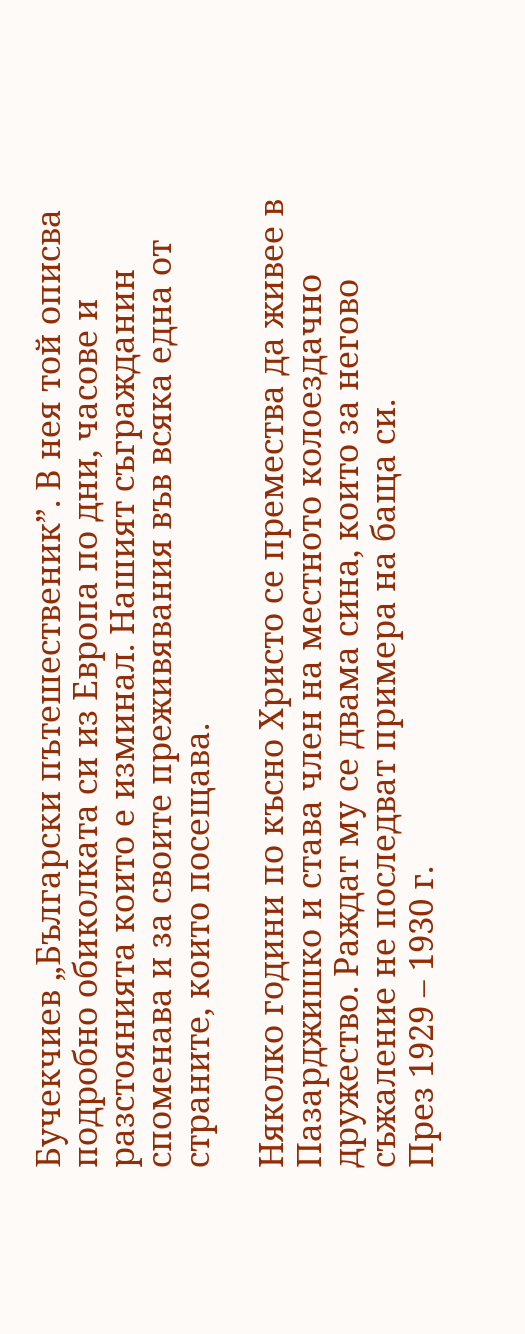Бучекчиев „Български пътешественик”. В нея той описва подробно обиколката си из Европа по дни, часове и разстоянията които е изминал. Нашият съгражданин споменава и за своите преживявания във всяка една от страните, които посещава.

Няколко години по късно Христо се премества да живее в Пазарджишко и става член на местното колоездачно дружество. Раждат му се двама сина, които за негово съжаление не последват примера на баща си.
През 1929 – 1930 г.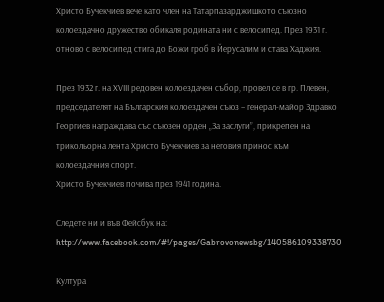Христо Бучекчиев вече като член на Татарпазарджишкото съюзно колоездачно дружество обикаля родината ни с велосипед. През 1931 г. отново с велосипед стига до Божи гроб в Йерусалим и става Хаджия.

През 1932 г. на ХVІІІ редовен колоездачен събор, провел се в гр. Плевен, председателят на Българския колоездачен съюз – генерал-майор Здравко Георгиев награждава със съюзен орден „За заслуги”, прикрепен на трикольорна лента Христо Бучекчиев за неговия принос към колоездачния спорт.
Христо Бучекчиев почива през 1941 година.

Следете ни и във Фейсбук на:
http://www.facebook.com/#!/pages/Gabrovonewsbg/140586109338730

Култура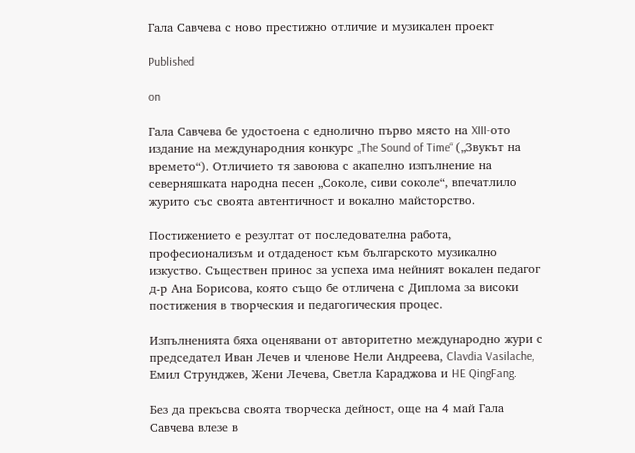Гала Савчева с ново престижно отличие и музикален проект

Published

on

Гала Савчева бе удостоена с еднолично първо място на XIII-ото издание на международния конкурс „The Sound of Time“ („Звукът на времето“). Отличието тя завоюва с акапелно изпълнение на северняшката народна песен „Соколе, сиви соколе“, впечатлило журито със своята автентичност и вокално майсторство.

Постижението е резултат от последователна работа, професионализъм и отдаденост към българското музикално изкуство. Съществен принос за успеха има нейният вокален педагог д-р Ана Борисова, която също бе отличена с Диплома за високи постижения в творческия и педагогическия процес.

Изпълненията бяха оценявани от авторитетно международно жури с председател Иван Лечев и членове Нели Андреева, Clavdia Vasilache, Емил Струнджев, Жени Лечева, Светла Караджова и HE QingFang.

Без да прекъсва своята творческа дейност, още на 4 май Гала Савчева влезе в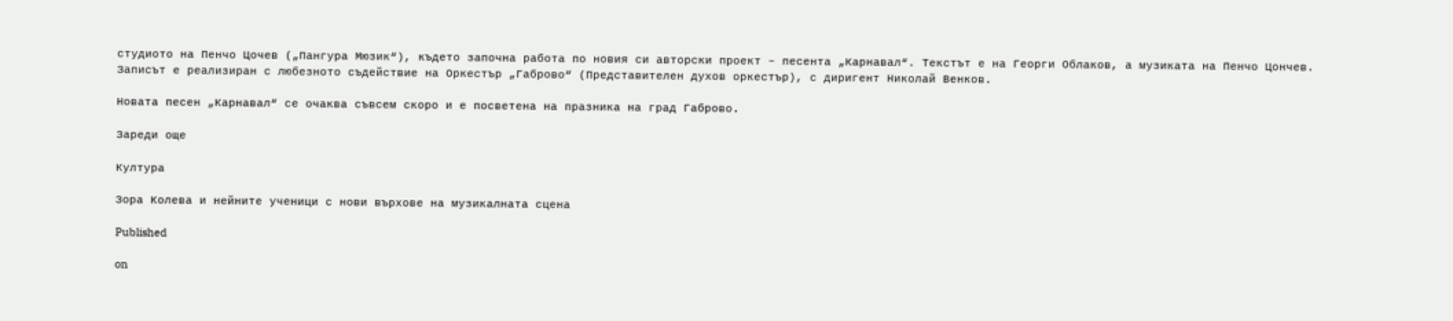студиото на Пенчо Цочев („Пангура Мюзик“), където започна работа по новия си авторски проект – песента „Карнавал“. Текстът е на Георги Облаков, а музиката на Пенчо Цончев. Записът е реализиран с любезното съдействие на Оркестър „Габрово“ (Представителен духов оркестър), с диригент Николай Венков.

Новата песен „Карнавал“ се очаква съвсем скоро и е посветена на празника на град Габрово.

Зареди още

Култура

Зора Колева и нейните ученици с нови върхове на музикалната сцена

Published

on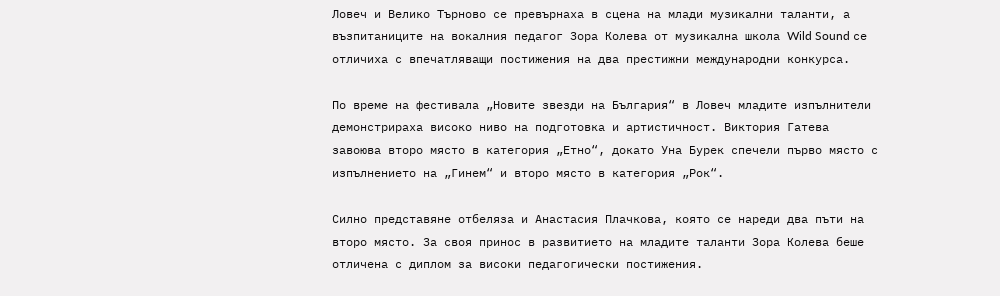Ловеч и Велико Търново се превърнаха в сцена на млади музикални таланти, а възпитаниците на вокалния педагог Зора Колева от музикална школа Wild Sound се отличиха с впечатляващи постижения на два престижни международни конкурса.

По време на фестивала „Новите звезди на България“ в Ловеч младите изпълнители демонстрираха високо ниво на подготовка и артистичност. Виктория Гатева завоюва второ място в категория „Етно“, докато Уна Бурек спечели първо място с изпълнението на „Гинем“ и второ място в категория „Рок“.

Силно представяне отбеляза и Анастасия Плачкова, която се нареди два пъти на второ място. За своя принос в развитието на младите таланти Зора Колева беше отличена с диплом за високи педагогически постижения.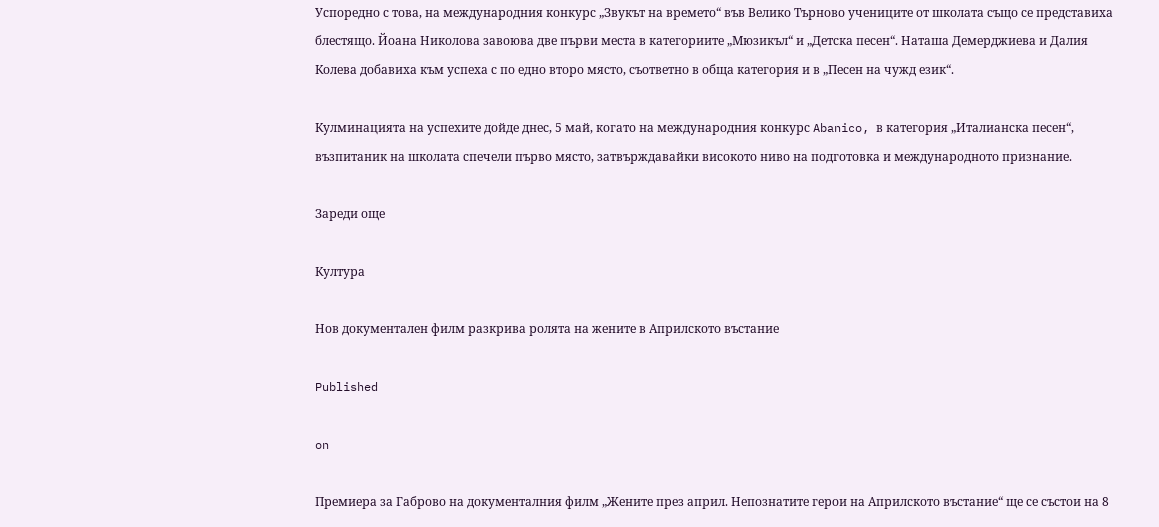Успоредно с това, на международния конкурс „Звукът на времето“ във Велико Търново учениците от школата също се представиха блестящо. Йоана Николова завоюва две първи места в категориите „Мюзикъл“ и „Детска песен“. Наташа Демерджиева и Далия Колева добавиха към успеха с по едно второ място, съответно в обща категория и в „Песен на чужд език“.

Кулминацията на успехите дойде днес, 5 май, когато на международния конкурс Abanico, в категория „Италианска песен“, възпитаник на школата спечели първо място, затвърждавайки високото ниво на подготовка и международното признание.

Зареди още

Култура

Нов документален филм разкрива ролята на жените в Априлското въстание

Published

on

Премиера за Габрово на документалния филм „Жените през април. Непознатите герои на Априлското въстание“ ще се състои на 8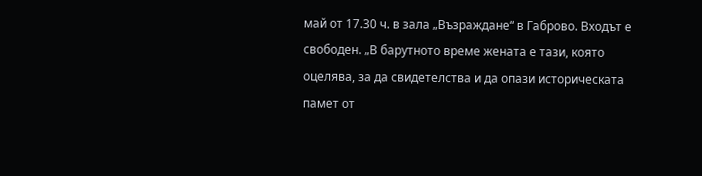май от 17.30 ч. в зала „Възраждане“ в Габрово. Входът е свободен. „В барутното време жената е тази, която оцелява, за да свидетелства и да опази историческата памет от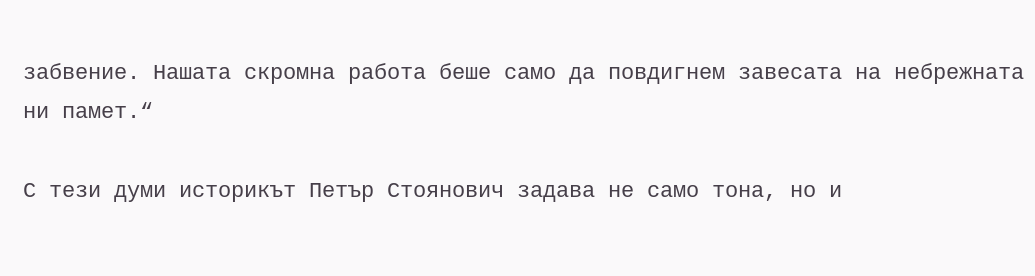забвение. Нашата скромна работа беше само да повдигнем завесата на небрежната ни памет.“

С тези думи историкът Петър Стоянович задава не само тона, но и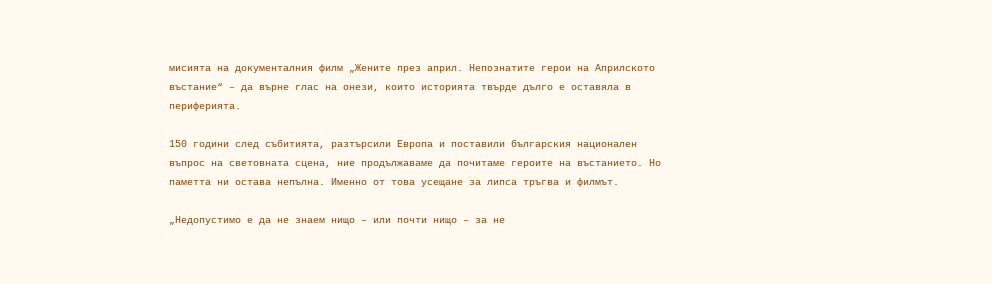мисията на документалния филм „Жените през април. Непознатите герои на Априлското въстание“ – да върне глас на онези, които историята твърде дълго е оставяла в периферията.

150 години след събитията, разтърсили Европа и поставили българския национален въпрос на световната сцена, ние продължаваме да почитаме героите на въстанието. Но паметта ни остава непълна. Именно от това усещане за липса тръгва и филмът.

„Недопустимо е да не знаем нищо – или почти нищо – за не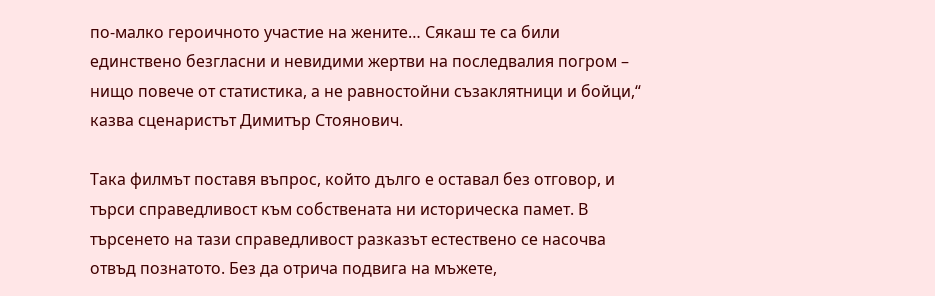по-малко героичното участие на жените… Сякаш те са били единствено безгласни и невидими жертви на последвалия погром – нищо повече от статистика, а не равностойни съзаклятници и бойци,“ казва сценаристът Димитър Стоянович.

Така филмът поставя въпрос, който дълго е оставал без отговор, и търси справедливост към собствената ни историческа памет. В търсенето на тази справедливост разказът естествено се насочва отвъд познатото. Без да отрича подвига на мъжете,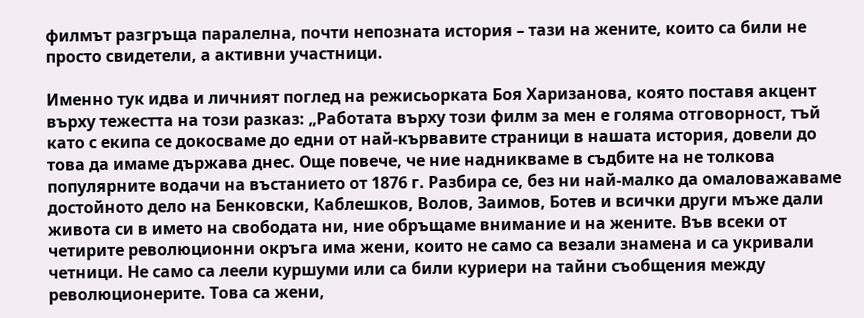филмът разгръща паралелна, почти непозната история – тази на жените, които са били не просто свидетели, а активни участници.

Именно тук идва и личният поглед на режисьорката Боя Харизанова, която поставя акцент върху тежестта на този разказ: „Работата върху този филм за мен е голяма отговорност, тъй като с екипа се докосваме до едни от най-кървавите страници в нашата история, довели до това да имаме държава днес. Още повече, че ние надникваме в съдбите на не толкова популярните водачи на въстанието от 1876 г. Разбира се, без ни най-малко да омаловажаваме достойното дело на Бенковски, Каблешков, Волов, Заимов, Ботев и всички други мъже дали живота си в името на свободата ни, ние обръщаме внимание и на жените. Във всеки от четирите революционни окръга има жени, които не само са везали знамена и са укривали четници. Не само са леели куршуми или са били куриери на тайни съобщения между революционерите. Това са жени,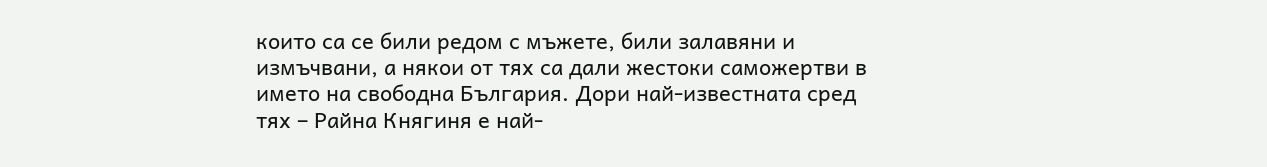които са се били редом с мъжете, били залавяни и измъчвани, а някои от тях са дали жестоки саможертви в името на свободна България. Дори най-известната сред тях – Райна Княгиня е най-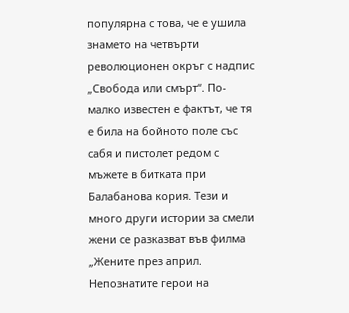популярна с това, че е ушила знамето на четвърти революционен окръг с надпис „Свобода или смърт“. По-малко известен е фактът, че тя е била на бойното поле със сабя и пистолет редом с мъжете в битката при Балабанова кория. Тези и много други истории за смели жени се разказват във филма „Жените през април. Непознатите герои на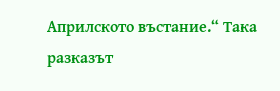Априлското въстание.“ Така разказът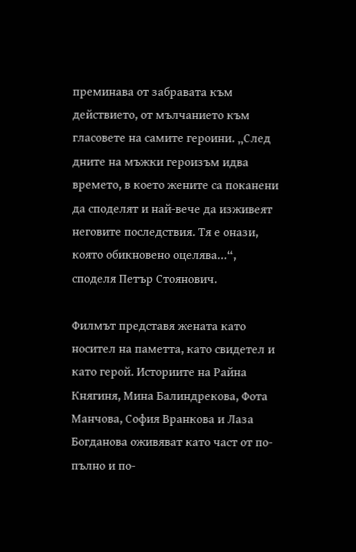преминава от забравата към действието, от мълчанието към гласовете на самите героини. „След дните на мъжки героизъм идва времето, в което жените са поканени да споделят и най-вече да изживеят неговите последствия. Тя е онази, която обикновено оцелява…“, споделя Петър Стоянович.

Филмът представя жената като носител на паметта, като свидетел и като герой. Историите на Райна Княгиня, Мина Балиндрекова, Фота Манчова, София Вранкова и Лаза Богданова оживяват като част от по-пълно и по-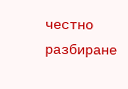честно разбиране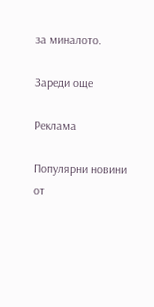за миналото.

Зареди още

Реклама

Популярни новини от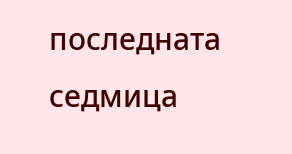последната седмица